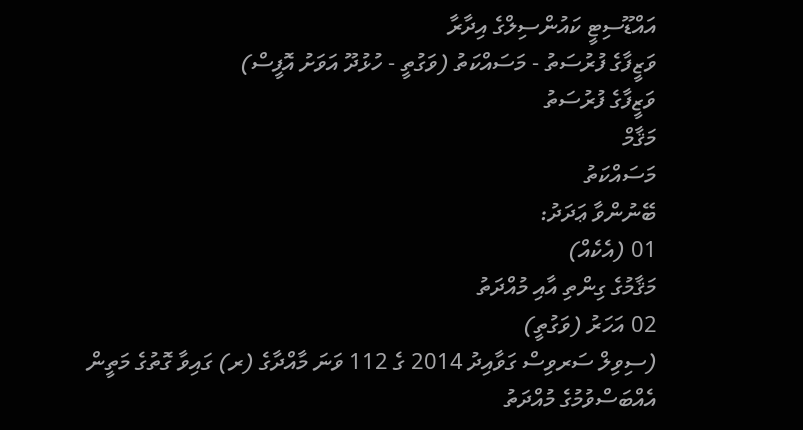އައްޑޫސިޓީ ކައުންސިލްގެ އިދާރާ
ވަޒީފާގެ ފުރުސަތު - މަސައްކަތު (ވަގުތީ - ހުޅުދޫ އަވަށު އޮފީސް)
ވަޒީފާގެ ފުރުސަތު
މަޤާމް
މަސައްކަތު
ބޭނުންވާ ޢަދަދު:
01 (އެކެއް)
މަޤާމުގެ ގިންތި އާއި މުއްދަތު
02 އަހަރު (ވަގުތީ)
(ސިވިލް ސަރވިސް ގަވާއިދު 2014 ގެ 112 ވަނަ މާއްދާގެ (ރ) ގައިވާ ގޮތުގެ މަތީން  އެއްބަސްވުމުގެ މުއްދަތު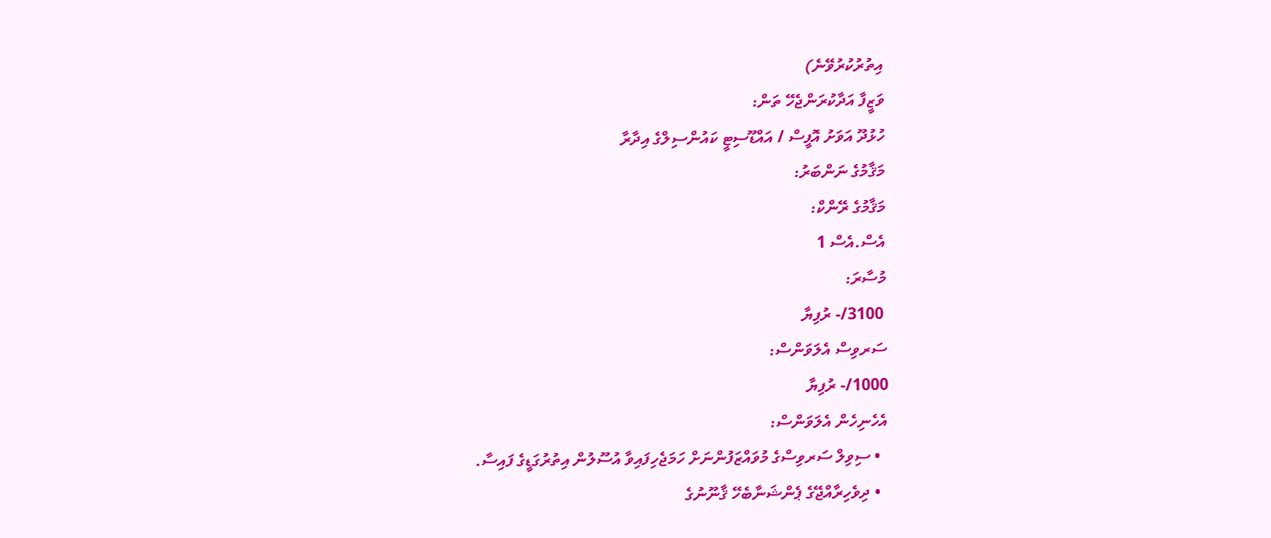އިތުރުކުރުވޭނެ)
ވަޒީފާ އަދާކުރަންޖެހޭ ތަން:
ހުޅުދޫ އަވަށު އޮފީސް / އައްޑޫސިޓީ ކައުންސިލްގެ އިދާރާ
މަޤާމުގެ ނަންބަރު:
މަޤާމުގެ ރޭންކް:
އެސް.އެސް 1
މުސާރަ:
 3100/- ރުފިޔާ
ސަރވިސް އެލަވަންސް:
1000/- ރުފިޔާ
އެހެނިހެން އެލަވަންސް:
  • ސިވިލް ސަރވިސްގެ މުވައްޒަފުންނަށް ހަމަޖެހިފައިވާ އުސޫލުން އިތުރުގަޑީގެ ފައިސާ.
  • ދިވެހިރާއްޖޭގެ ޕެންޝަނާބެހޭ ޤާނޫނުގެ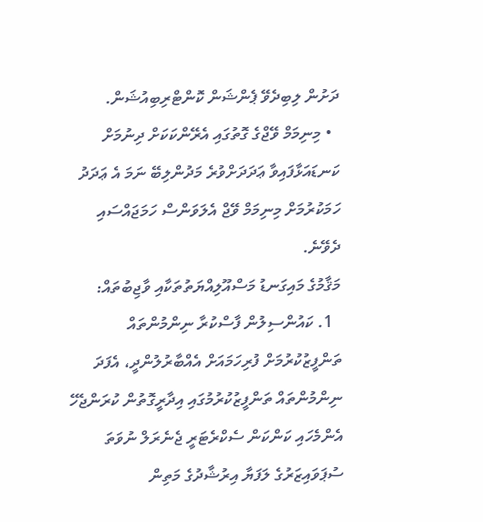ދަށުން ލިބިދެވޭ ޕެންޝަން ކޮންޓްރިބިއުޝަން.
  • މިނިމަމް ވޭޖްގެ ގޮތުގައި އެރޭންކަކަށް ދިނުމަށް ކަނޑައަޅާފައިވާ ޢަދަދަށްވުރެ މަދުންލިބޭ ނަމަ އެ ޢަދަދު ހަމަކުރުމަށް މިނިމަމް ވޭޖް އެލަވަންސް ހަމަޖައްސައި ދެވޭނެ.
މަޤާމުގެ މައިގަނޑު މަސްއޫލިއްޔަތުތަކާއި ވާޖިބުތައް:
  1. ކައުންސިލުން ފާސްކުރާ ނިންމުންތައް ތަންފީޒުކުރުމަށް ފުރިހަމައަށް އެއްބާރުލުންދީ، އެފަދަ ނިންމުންތައް ތަންފީޒުކުރުމުގައި އިދާރީގޮތުން ކުރަންޖެހޭ އެންމެހައި ކަންކަން ސެކްރެޓަރީ ޖެނެރަލް ނުވަތަ ސުޕަވައިޒަރުގެ ލަފަޔާ އިރުޝާދުގެ މަތިން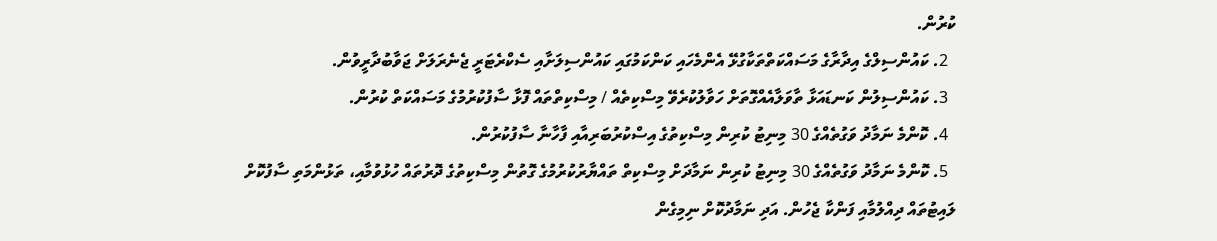ކުރުން.
  2. ކައުންސިލްގެ އިދާރާގެ މަސައްކަތްތަކާގުޅޭ އެންމެހައި ކަންކަމުގައި ކައުންސިލަށާއި ސެކްރެޓަރީ ޖެނެރަލަށް ޖަވާބުދާރީވުން.
  3. ކައުންސިލުން ކަނޑައަޅާ ތާވަލާއެއްގޮތަށް ހަވާލުކުރެވޭ މިސްކިތެއް / މިސްކިތްތައް ފޮޅާ ސާފުކުރުމުގެ މަސައްކަތް ކުރުން.
  4. ކޮންމެ ނަމާދު ވަގުތެއްގެ 30 މިނިޓު ކުރިން މިސްކިތުގެ އިސްކުރުބަރިއާއި ފާހާނާ ސާފުކުރުން.
  5. ކޮންމެ ނަމާދު ވަގުތެއްގެ 30 މިނިޓު ކުރިން ނަމާދަށް މިސްކިތް ތައްޔާރުކުރުމުގެ ގޮތުން މިސްކިތުގެ ދޮރުތައް ހުޅުވުމާއި، ތަޅުންމަތި ސާފުކޮށް ލައިޓުތައް ދިއްލުމާއި ފަންކާ ޖެހުން. އަދި ނަމާދުކޮށް ނިމިގެން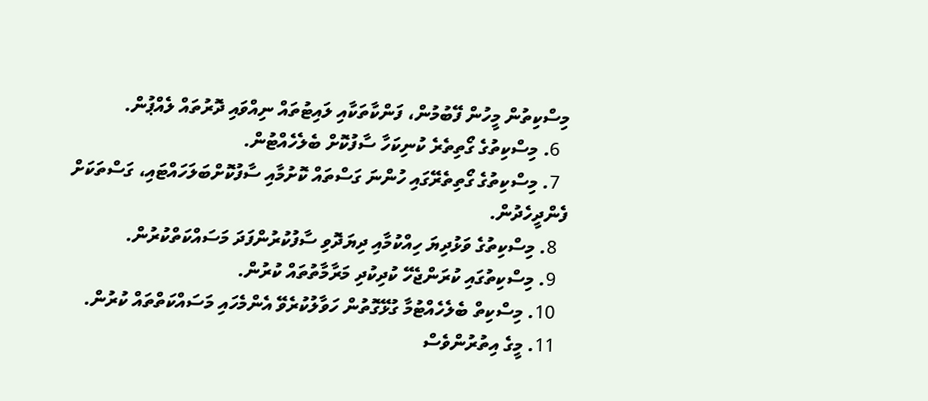މިސްކިތުން މީހުން ފޭބުމުން، ފަންކާތަކާއި ލައިޓުތައް ނިއްވައި ދޮރުތައް ލެއްޕުން.
  6. މިސްކިތުގެ ގޯތިތެރެ ކުނިކަހާ ސާފުކޮށް ބެލެހެއްޓުން.
  7. މިސްކިތުގެ ގޯތިތެރޭގައި ހުންނަ ގަސްތައް ކޮށުމާއި ސާފުކޮށްބަލަހައްޓައި، ގަސްތަކަށް ފެންދީހެދުން.
  8. މިސްކިތުގެ ވަޅުދިޔަ ހިއްކުމާއި ދިޔަދޮވި ސާފުކުރުންފަދަ މަސައްކަތްކުރުން.
  9. މިސްކިތުގައި ކުރަންޖެހޭ ކުދިކުދި މަރާމާތުތައް ކުރުން.
  10. މިސްކިތް ބެލެހެއްޓުމާ ގުޅޭގޮތުން ހަވާލުކުރެވޭ އެންމެހައި މަސައްކަތްތައް ކުރުން.
  11. މީގެ އިތުރުންވެސް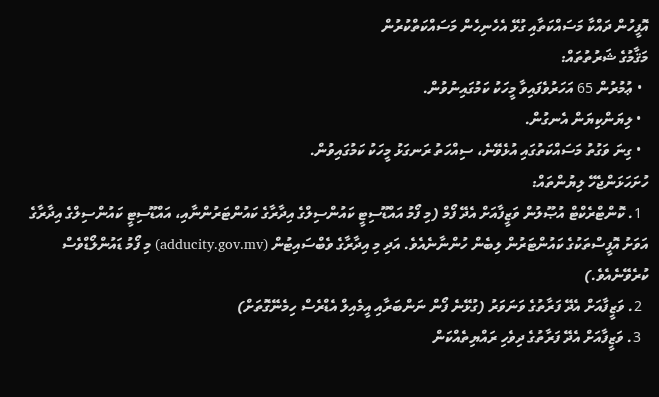އޮފީހުން ދައްކާ މަސައްކަތާއި ގުޅޭ އެހެނިހެން މަސައްކަތްކުރުން
މަޤާމުގެ ޝަރުތުތައް:
  • ޢުމުރުން 65 އަހަރުވެފައިވާ މީހަކު ކަމުގައިނުވުން.
  • ލިޔަންކިޔަން އެނގުން.
  • ގިނަ ވަގުތު މަސައްކަތުގައި އުޅެވޭނެ، ސިއްހަތު ރަނގަޅު މީހަކު ކަމުގައިވުން.
ހުށަހަޅަންޖެހޭ ލިޔުންތައް:
  1. ކޮންޓްރެކްޓް އުޞޫލުން ވަޒީފާއަށް އެދޭ ފޯމް (މި ފޯމު އައްޑޫސިޓީ ކައުންސިލްގެ އިދާރާގެ ކައުންޓަރުންނާއި، އައްޑޫސިޓީ ކައުންސިލްގެ އިދާރާގެ އަވަށު އޮފީސްތަކުގެ ކައުންޓަރުން ލިބެން ހުންނާނެއެވެ. އަދި މި އިދާރާގެ ވެބްސައިޓުން (adducity.gov.mv) މި ފޯމު ޑައުންލޯޑްވެސް ކުރެވޭނެއެވެ.)
  2. ވަޒީފާއަށް އެދޭ ފަރާތުގެ ވަނަވަރު (ގުޅޭނެ ފޯން ނަންބަރާއި އީމެއިލް އެޑްރެސް ހިމެނޭގޮތަށް)
  3. ވަޒީފާއަށް އެދޭ ފަރާތުގެ ދިވެހި ރައްޔިތެއްކަން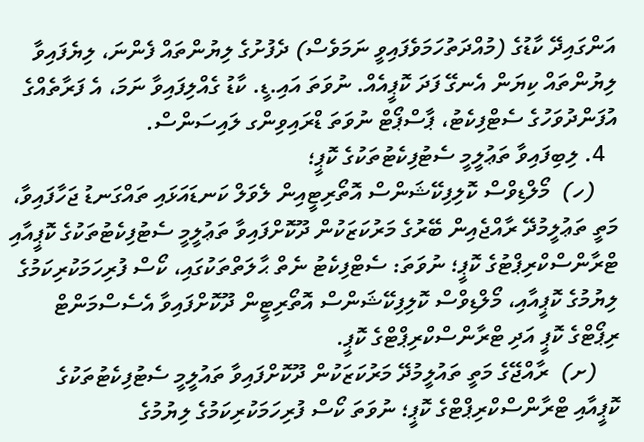އަންގައިދޭ ކާޑުގެ (މުއްދަތުހަމަވެފައިވީ ނަމަވެސް) ދެފުށުގެ ލިޔުންތައް ފެންނަ، ލިޔެފައިވާ ލިޔުންތައް ކިޔަން އެނގޭ ފަދަ ކޮޕީއެއް. ނުވަތަ އައި.ޑީ. ކާޑު ގެއްލިފައިވާ ނަމަ، އެ ފަރާތެއްގެ އުފަންދުވަހުގެ ސެޓްފިކެޓު، ޕާސްޕޯޓް ނުވަތަ ޑްރައިވިންގ ލައިސަންސް.
  4. ލިބިފައިވާ ތަޢުލީމީ ސެޓުފިކެޓުތަކުގެ ކޮޕީ؛
    (ހ)  މޯލްޑިވްސް ކޮލިފިކޭޝަންސް އޮތޯރިޓީއިން ލެވަލް ކަނޑައަޅައި ތައްގަނޑު ޖަހާފައިވާ، މަތީ ތަޢުލީމުދޭ ރާއްޖެއިން ބޭރުގެ މަރުކަޒަކުން ދޫކޮށްފައިވާ ތަޢުލީމީ ސެޓުފިކެޓުތަކުގެ ކޮޕީއާއި ޓްރާންސްކްރިޕްޓުގެ ކޮޕީ؛ ނުވަތަ: ސެޓްފިކެޓު ނެތް ޙާލަތްތަކުގައި، ކޯސް ފުރިހަމަކުރިކަމުގެ ލިޔުމުގެ ކޮޕީއާއި، މޯލްޑިވްސް ކޮލިފިކޭޝަންސް އޮތޯރިޓީން ދޫކޮށްފައިވާ އެސެސްމަންޓް ރިޕޯޓްގެ ކޮޕީ އަދި ޓްރާންސްކްރިޕްޓްގެ ކޮޕީ.
    (ށ)  ރާއްޖޭގެ މަތީ ތައުލީމުދޭ މަރުކަޒަކުން ދޫކޮށްފައިވާ ތައުލީމީ ސެޓުފިކެޓުތަކުގެ ކޮޕީއާއި ޓްރާންސްކްރިޕްޓްގެ ކޮޕީ؛ ނުވަތަ ކޯސް ފުރިހަމަކުރިކަމުގެ ލިޔުމުގެ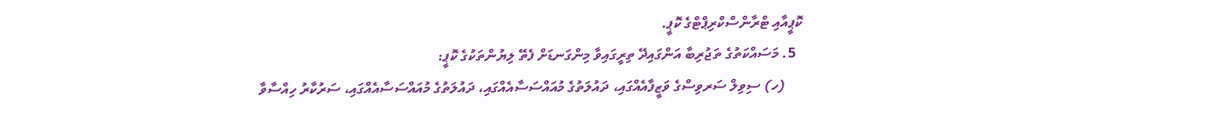ކޮޕީއާއި ޓްރާންސްކްރިޕްޓްގެ ކޮޕީ.
  5. މަސައްކަތުގެ ތަޖުރިބާ އަންގައިދޭ ތިރީގައިވާ މިންގަނޑަށް ފެތޭ ލިޔުންތަކުގެ ކޮޕީ:
     (ހ) ސިވިލް ސަރވިސްގެ ވަޒީފާއެއްގައި، ދައުލަތުގެ މުއައްސަސާއެއްގައި، ދައުލަތުގެ މުއައްސަސާއެއްގައި، ސަރުކާރު ހިއްސާވާ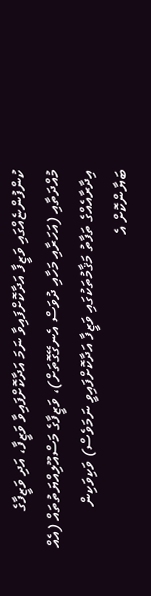ކުންފުންޏެއްގައި ވަޒީފާ އަދާކޮށްފައިވާ ނަމަ އަދާކޮށްފައިވާ ވަޒީފާ، އަދި ވަޒީފާގެ މުއްދަތާއި (އަހަރާއި މަހާއި ދުވަސް އެނގޭގޮތަށް)، ވަޒީފާގެ މަސްއޫލިއްޔަތުތައް (އެއް އިދާރާއެއްގެ ތަފާތު މަޤާމުތަކުގައި ވަޒީފާ އަދާކޮށްފައިވީ ނަމަވެސް) ވަކިވަކިން ބަޔާންކޮށް އެ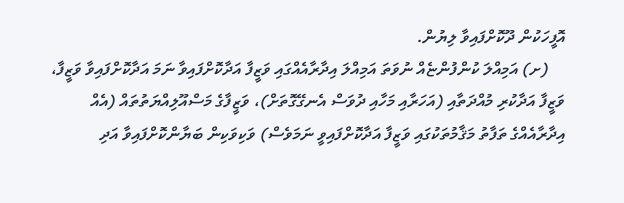އޮފީހަކުން ދޫކޮށްފައިވާ ލިޔުން.
    (ށ) އަމިއްލަ ކުންފުންޏެއް ނުވަތަ އަމިއްލަ އިދާރާއެއްގައި ވަޒީފާ އަދާކޮށްފައިވާ ނަމަ އަދާކޮށްފައިވާ ވަޒީފާ، ވަޒީފާ އަދާކުރި މުއްދަތާއި (އަހަރާއި މަހާއި ދުވަސް އެނގޭގޮތަށް)، ވަޒީފާގެ މަސްއޫލިއްޔަތުތައް (އެއް އިދާރާއެއްގެ ތަފާތު މަޤާމުތަކުގައި ވަޒީފާ އަދާކޮށްފައިވީ ނަމަވެސް) ވަކިވަކިން ބަޔާންކޮށްފައިވާ އަދި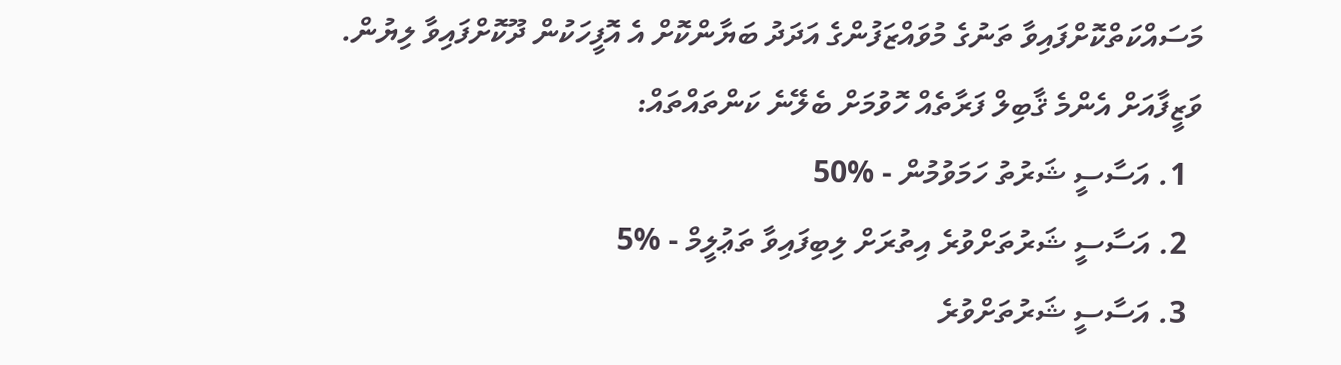މަސައްކަތްކޮށްފައިވާ ތަނުގެ މުވައްޒަފުންގެ އަދަދު ބަޔާންކޮށް އެ އޮފީހަކުން ދޫކޮށްފައިވާ ލިޔުން.
ވަޒީފާއަށް އެންމެ ޤާބިލް ފަރާތެއް ހޮވުމަށް ބެލޭނެ ކަންތައްތައް:
  1. އަސާސީ ޝަރުތު ހަމަވުމުން - %50
  2. އަސާސީ ޝަރުތަށްވުރެ އިތުރަށް ލިބިފައިވާ ތަޢުލީމް - %5
  3. އަސާސީ ޝަރުތަށްވުރެ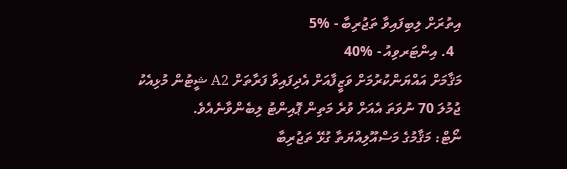އިތުރަށް ލިބިފައިވާ ތަޖުރިބާ - %5
  4. އިންޓަރވިއު - %40
މަޤާމަށް އައްޔަންކުރުމަށް ވަޒީފާއަށް އެދިފައިވާ ފަރާތަށް A2 ޝީޓުން މުޅިއެކު ޖުމުލަ 70 ނުވަތަ އެއަށް ވުރެ މަތިން ޕޮއިންޓު ލިބެންވާނެއެވެ.
ނޯޓް: މަޤާމުގެ މަސްއޫލިއްޔަތާ ގުޅޭ ތަޖުރިބާ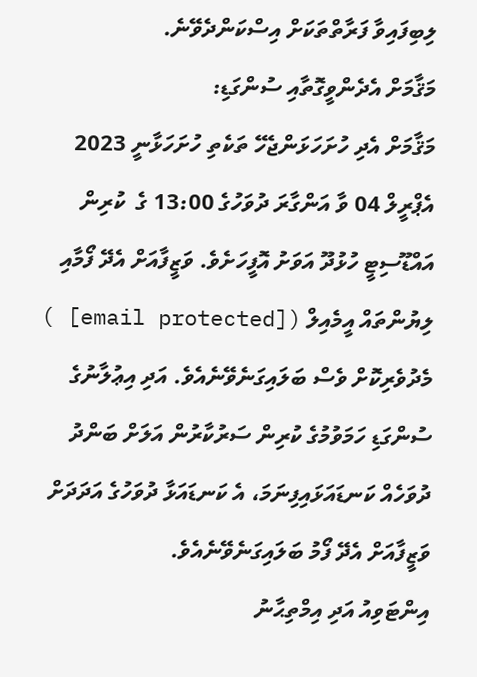ލިބިފައިވާ ފަރާތްތަކަށް އިސްކަންދެވޭނެ.
މަޤާމަށް އެދެންވީގޮތާއި ސުންގަޑި:
މަޤާމަށް އެދި ހުށަހަޅަންޖެހޭ ތަކެތި ހުށަހަޅާނީ 2023 އެޕްރީލް 04 ވާ އަންގާރަ ދުވަހުގެ 13:00 ގެ  ކުރިން އައްޑޫސިޓީ ހުޅުދޫ އަވަށު އޮފީހަށެވެ. ވަޒީފާއަށް އެދޭ ފޯމާއި ލިޔުންތައް އީމެއިލް ([email protected] ) މެދުވެރިކޮށް ވެސް ބަލައިގަނެވޭނެއެވެ. އަދި އިޢުލާނުގެ ސުންގަޑި ހަމަވުމުގެ ކުރިން ސަރުކާރުން އަލަށް ބަންދު ދުވަހެއް ކަނޑައަޅައިފިނަމަ، އެ ކަނޑައަޅާ ދުވަހުގެ އަދަދަށް ވަޒީފާއަށް އެދޭ ފޯމު ބަލައިގަނެވޭނެއެވެ.
އިންޓަވިއު އަދި އިމްތިޙާނު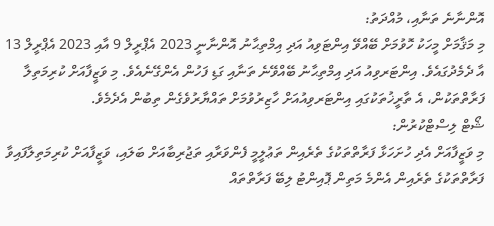އޮންނާނެ ތަނާއި، މުއްދަތު:
މި މަޤާމަށް މީހަކު ހޮވުމަށް ބޭއްވޭ އިންޓަވިއު އަދި އިމްތިޙާނު އޮންނާނީ 2023 އެޕްރީލް 9 އާއި 2023 އެޕްރީލް 13 އާ ދެމެދުގައެވެ. އިންޓަރވިއު އަދި އިމްތިޙާނު ބޭއްވޭނެ ތަނާއި ގަޑި ފަހުން އެންގޭނެއެވެ. މި ވަޒީފާއަށް ކުރިމަތިލާ ފަރާތްތަކުން، އެ ތާރީޚުތަކުގައި އިންޓަރވިއުއަށް ހާޒިރުވުމަށް ތައްޔާރުވެގެން ތިބުން އެދެމެވެ.
ޝޯޓް ލިސްޓްކުރުން:
މި ވަޒީފާއަށް އެދި ހުށަހަޅާ ފަރާތްތަކުގެ ތެރެއިން ތަޢުލީމީ ފެންވަރާއި ތަޖުރިބާއަށް ބަލައި، ވަޒީފާއަށް ކުރިމަތިލާފައިވާ ފަރާތްތަކުގެ ތެރެއިން އެންމެ މަތިން ޕޮއިންޓު ލިބޭ ފަރާތްތައް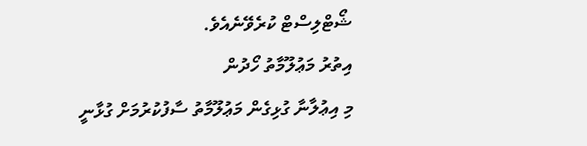ޝޯޓްލިސްޓް ކުރެވޭނެއެވެ.
އިތުރު މަޢުލޫމާތު ހޯދުން
މި އިޢުލާނާ ގުޅިގެން މަޢުލޫމާތު ސާފުކުރުމަށް ގުޅާނީ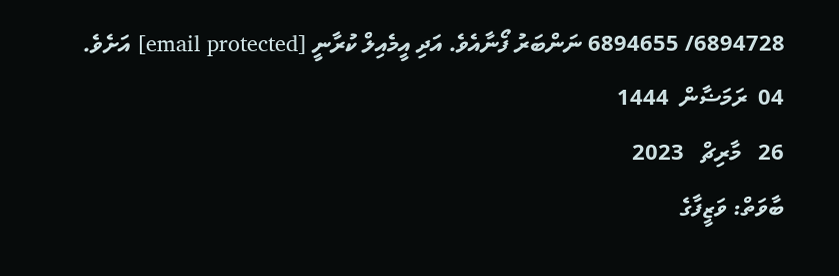6894728/ 6894655 ނަންބަރު ފޯނާއެވެ. އަދި އީމެއިލް ކުރާނީ [email protected] އަށެވެ.
04  ރަމަޟާން  1444
26   މާރިޗް   2023
ބާވަތް: ވަޒީފާގެ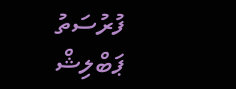ފުރުސަތު
ޕަބްލިޝް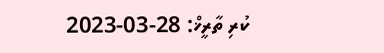ކުރި ތާރީޚް: 28-03-2023